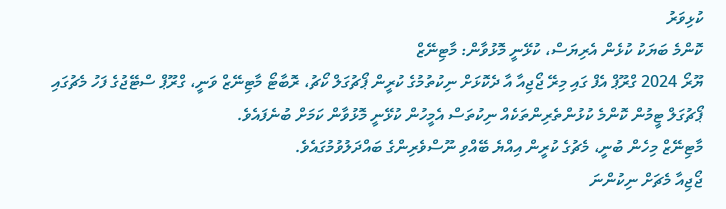ކުޅިވަރު
ކޮންމެ ބަޔަކު ކުޅެން އެރިޔަސް، ކުޅޭނީ މޮޅުވާން: މާޓިނޭޒް
ޔޫރޯ 2024 ގްރޫޕް އެފް ގައި މިރޭ ޖޯޖިއާ އާ ދެކޮޅަށް ނިކުތުމުގެ ކުރީން ޕޯޗުގަލް ކޯޗު، ރޮބާޓޯ މާޓިނޭޒް ވަނީ، ގްރޫޕް ސްޓޭޖުގެ ފަހު މެޗުގައި ޕޯޗުގަލް ޓީމުން ކޮންމެ ކުޅުންތެރިންތަކެއް ނިކުތަސް އެމީހުން ކުޅޭނީ މޮޅުވާން ކަމަށް ބުނެފައެވެ.
މާޓިނޭޒް މިހެން ބުނީ، މެޗުގެ ކުރީން އިއްޔެ ބޭއްވި ނޫސްވެރިންގެ ބައްދަލުވުމުގައެވެ.
ޖޯޖިއާ މެޗަށް ނިކުންނަ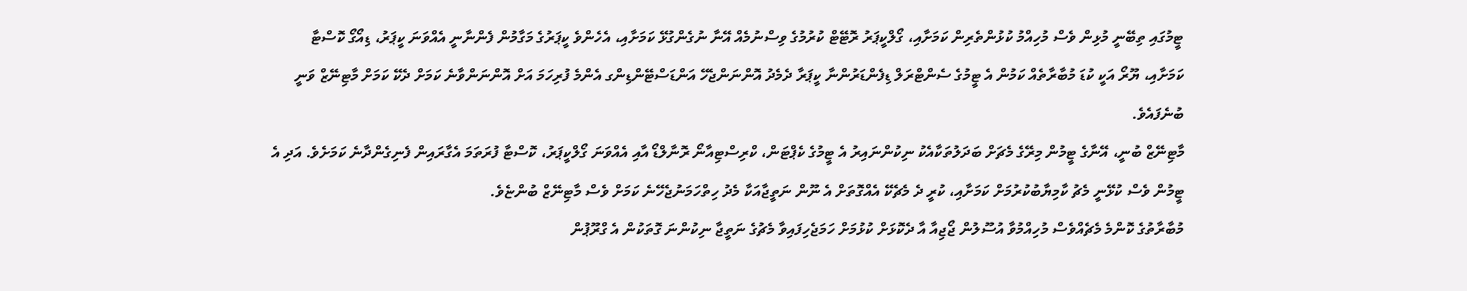ޓީމުގައި ތިބޭނީ މުޅިން ވެސް މުހިއްމު ކުޅުންތެރިން ކަމަށާއި، ގޯލްކީޕަރު ރޮޓޭޓް ކުރުމުގެ ވިސްނުމެއް އޭނާ ނުގެންގުޅޭ ކަމަށާއި، އެހެންވެ ކީޕަރުގެ މަގާމުން ފެންނާނީ އެއްވަނަ ކީޕަރު، ޑިއޯގޯ ކޮސްޓާ ކަމަށާއި، ޔޫރޯ އަކީ ކުޑަ މުބާރާތެއް ކަމުން އެ ޓީމުގެ ސެންޓްރަލް ޑިފެންޑަރުންނާ ކީޕަރާ ދެމެދު އޮންނަންޖެހޭ އަންޑަސްޓޭންޑިންގ އެންމެ ފުރިހަމަ އަށް އޮންނަންވާނެ ކަމަށް ދެކޭ ކަމަށް މާޓިނޭޒް ވަނީ ބުނެފައެވެ.
މާޓިނޭޒް ބުނީ، އޭނާގެ ޓީމުން މިރޭގެ މެޗަށް ބަދަލުތަކާއެކު ނިކުންނައިރު އެ ޓީމުގެ ކެޕްޓަން، ކްރިސްޓިއާނޯ ރޮނާލްޑޯ އާއި އެއްވަނަ ގޯލްކީޕަރު، ކޮސްޓާ ފުރަތަމަ އެގާރައިން ފެނިގެންދާނެ ކަމަށެވެ. އަދި އެ ޓީމުން ވެސް ކުޅޭނީ މެޗު ކާމިޔާބުކުރުމަށް ކަމަށާއި، ކުރީ ދެ މެޗެކޭ އެއްގޮތަށް އެ ނޫން ނަތީޖާއަކާ މެދު ހިތްހަމަނުޖެހޭނެ ކަމަށް ވެސް މާޓިނޭޒް ބުންޏެވެ.
މުބާރާތުގެ ކޮންމެ މެޗެއްވެސް މުހިއްމުވާ އުސޫލުން ޖޯޖިއާ އާ ދެކޮޅަށް ކުޅުމަށް ހަމަޖެހިފައިވާ މެޗުގެ ނަތީޖާ ނިކުންނަ ގޮތަކުން އެ ގްރޫޕުން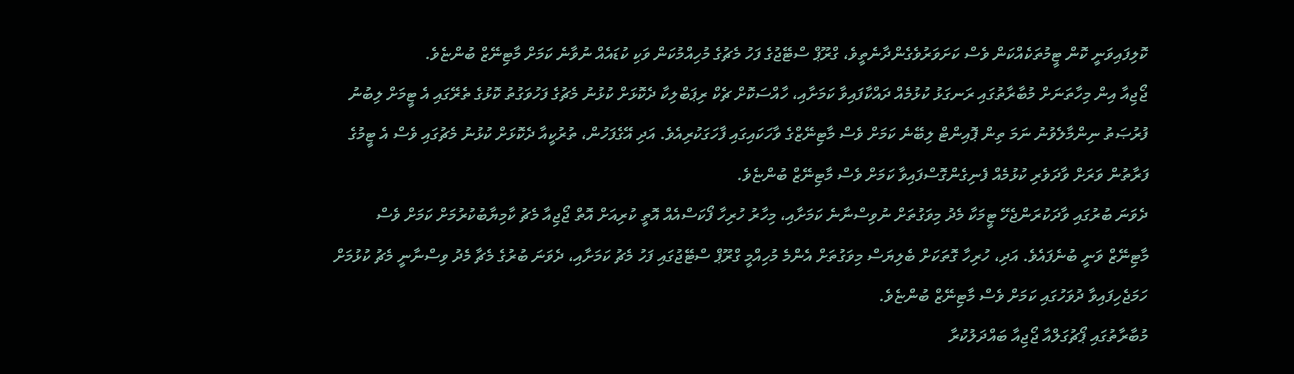ކޮލިފައިވަނީ ކޮން ޓީމުތަކެއްކަން ވެސް ކަށަވަރުވެގެންދާނެތީވެ، ގްރޫޕް ސްޓޭޖުގެ ފަހު މެޗުގެ މުހިއްމުކަން ވަކި ކުޑައެއް ނުވާނެ ކަމަށް މާޓިނޭޒް ބުންޏެވެ.
ޖޯޖިއާ އިން މިހާތަނަށް މުބާރާތުގައި ރަނގަޅު ކުޅުމެއް ދައްކާފައިވާ ކަމަށާއި، ހާއްސަކޮށް ޗެކް ރިޕަބްލިކާ ދެކޮޅަށް ކުޅުނު މެޗުގެ ފަހުވަގުތު ކޮޅުގެ ތެރޭގައި އެ ޓީމަށް ލިބުނު ފުރުޞަތު ނިންމާލެވުނު ނަމަ ތިން ޕޮއިންޓް ލިބޭނެ ކަމަށް ވެސް މާޓިނޭޒްގެ ވާހަކައިގައި ފާހަގަކުރިއެވެ. އަދި އޭގެފަހުން، ތުރުކީއާ ދެކޮޅަށް ކުޅުނު މެޗުގައި ވެސް އެ ޓީމުގެ ފަރާތުން ވަރަށް ވާދަވެރި ކުޅުމެއް ފެނިގެންގޮސްފައިވާ ކަމަށް ވެސް މާޓިނޭޒް ބުންޏެވެ.
ދެވަނަ ބުރުގައި ވާދަކުރަންޖެހޭ ޓީމަކާ މެދު މިވަގުތަށް ނުވިސްނާނެ ކަމަށާއި، މިހާރު ހުރިހާ ފޯކަސްއެއް އޮތީ ކުރިއަށް އޮތް ޖޯޖިއާ މެޗު ކާމިޔާބުކުރުމަށް ކަމަށް ވެސް މާޓިނޭޒް ވަނީ ބުނެފައެވެ. އަދި، ހުރިހާ ގޮތަކަށް ބެލިޔަސް މިވަގުތަށް އެންމެ މުހިއްމީ ގްރޫޕް ސްޓޭޖުގައި ފަހު މެޗު ކަމަށާއި، ދެވަނަ ބުރުގެ މެޗާ މެދު ވިސްނާނީ މެޗު ކުޅުމަށް ހަމަޖެހިފައިވާ ދުވަހުގައި ކަމަށް ވެސް މާޓިނޭޒް ބުންޏެވެ.
މުބާރާތުގައި ޕޯޗުގަލްއާ ޖޯޖިއާ ބައްދަލުކުރާ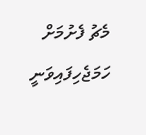މެޗު ފެށުމަށް ހަމަޖެހިފައިވަނީ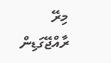މިރޭ ރާއްޖޭގަޑިން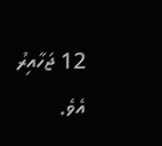12 ޖަހާއިރު އެވެ.